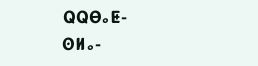ⵕⵕⴱⴰⵟ-ⵙⵍⴰ-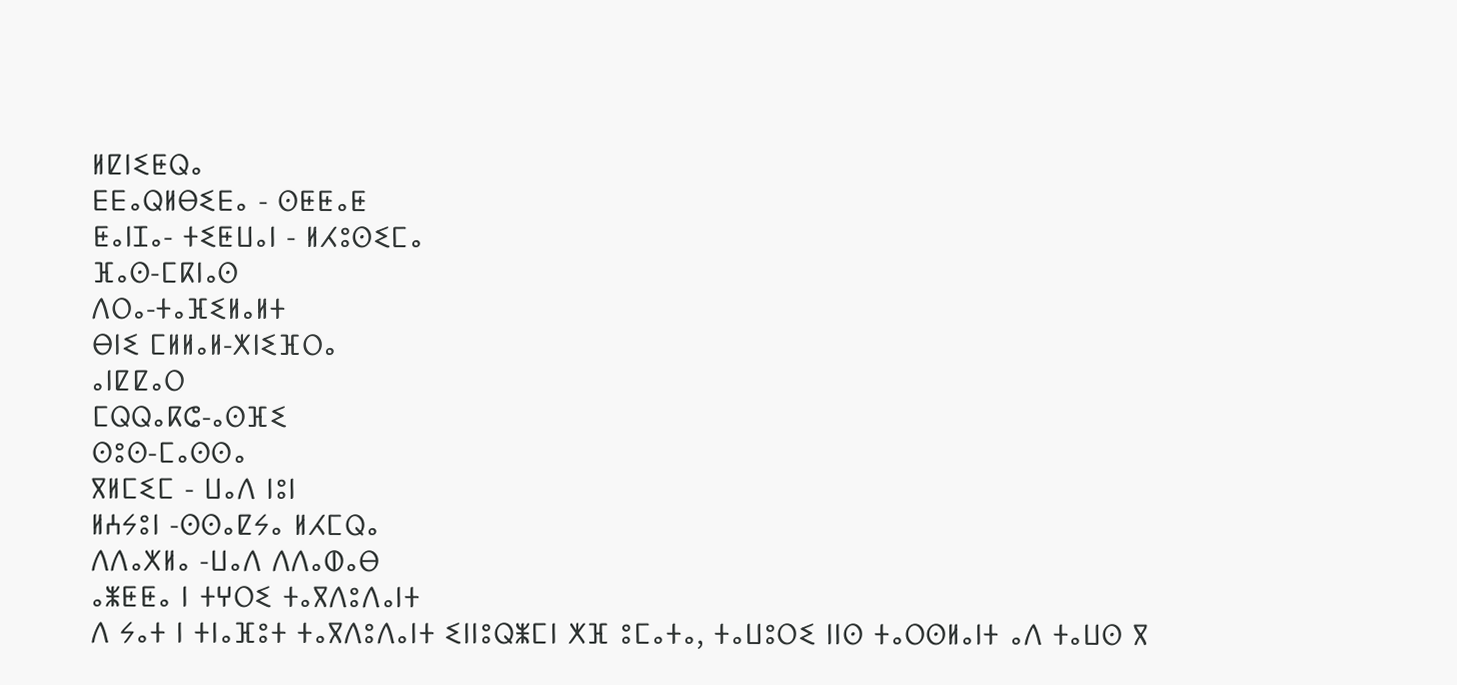ⵍⵇⵏⵉⵟⵕⴰ
ⴹⴹⴰⵕⵍⴱⵉⴹⴰ - ⵙⵟⵟⴰⵟ
ⵟⴰⵏⵊⴰ- ⵜⵉⵟⵡⴰⵏ - ⵍⵃⵓⵙⵉⵎⴰ
ⴼⴰⵙ-ⵎⴽⵏⴰⵙ
ⴷⵔⴰ-ⵜⴰⴼⵉⵍⴰⵍⵜ
ⴱⵏⵉ ⵎⵍⵍⴰⵍ-ⵅⵏⵉⴼⵔⴰ
ⴰⵏⵇⵇⴰⵔ
ⵎⵕⵕⴰⴽⵛ-ⴰⵙⴼⵉ
ⵙⵓⵙ-ⵎⴰⵙⵙⴰ
ⴳⵍⵎⵉⵎ - ⵡⴰⴷ ⵏⵓⵏ
ⵍⵄⵢⵓⵏ -ⵙⵙⴰⵇⵢⴰ ⵍⵃⵎⵕⴰ
ⴷⴷⴰⵅⵍⴰ -ⵡⴰⴷ ⴷⴷⴰⵀⴰⴱ
ⴰⵥⵟⵟⴰ ⵏ ⵜⵖⵔⵉ ⵜⴰⴳⴷⵓⴷⴰⵏⵜ
ⴷ ⵢⴰⵜ ⵏ ⵜⵏⴰⴼⵓⵜ ⵜⴰⴳⴷⵓⴷⴰⵏⵜ ⵉⵏⵏⵓⵕⵥⵎⵏ ⵅⴼ ⵓⵎⴰⵜⴰ, ⵜⴰⵡⵓⵔⵉ ⵏⵏⵙ ⵜⴰⵔⵙⵍⴰⵏⵜ ⴰⴷ ⵜⴰⵡⵙ ⴳ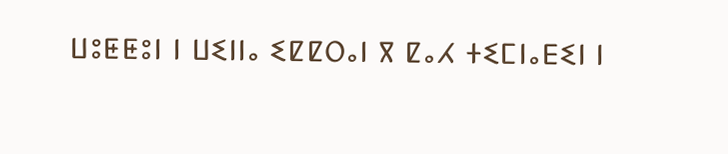ⵡⵓⵟⵟⵓⵏ ⵏ ⵡⵉⵏⵏⴰ ⵉⵇⵇⵔⴰⵏ ⴳ ⵇⴰⵃ ⵜⵉⵎⵏⴰⴹⵉⵏ ⵏ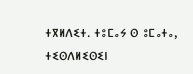ⵜⴳⵍⴷⵉⵜ. ⵜⵓⵎⴰⵢ ⵙ ⵓⵎⴰⵜⴰ, ⵜⵉⵙⴷⵍⵉⵙⵉⵏ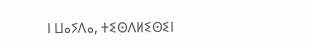ⵏ ⵡⴰⵢⴷⴰ, ⵜⵉⵙⴷⵍⵉⵙⵉⵏ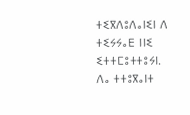ⵜⵉⴳⴷⵓⴷⴰⵏⵉⵏ ⴷ ⵜⵉⵢⵢⴰⴹ ⵏⵏⵉ ⵉⵜⵜⵎⵓⵜⵜⵓⵢⵏ. ⴷⴰ ⵜⵜⵓⴳⴰⵏⵜ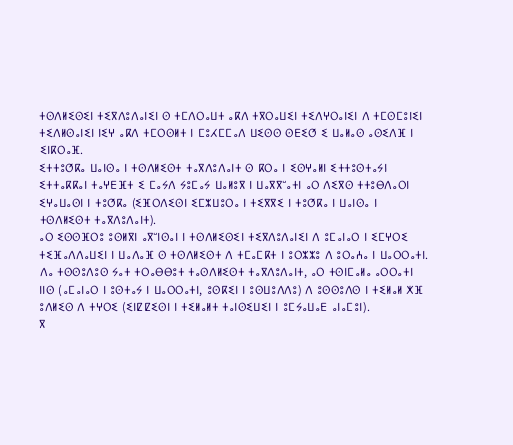ⵜⵙⴷⵍⵉⵙⵉⵏ ⵜⵉⴳⴷⵓⴷⴰⵏⵉⵏ ⵙ ⵜⵎⴷⵔⴰⵡⵜ ⴰⴽⴷ ⵜⴳⵔⴰⵡⵉⵏ ⵜⵉⴷⵖⵔⴰⵏⵉⵏ ⴷ ⵜⵎⵙⵎⵓⵏⵉⵏ ⵜⵉⴷⵍⵙⴰⵏⵉⵏ ⵏⵉⵖ ⴰⴽⴷ ⵜⵎⵔⵙⵍⵜ ⵏ ⵎⵓⵃⵎⵎⴰⴷ ⵡⵉⵙⵙ ⵙⴹⵉⵚ ⵉ ⵡⴰⵍⴰⵙ ⴰⵙⵉⴷⴼ ⵏ ⵉⵏⴽⵔⴰⴼ.
ⵉⵜⵜⵓⵚⴽⴰ ⵡⴰⵏⵙⴰ ⵏ ⵜⵙⴷⵍⵉⵙⵜ ⵜⴰⴳⴷⵓⴷⴰⵏⵜ ⵙ ⴽⵔⴰ ⵏ ⵉⵙⵖⴰⵍⵏ ⵉⵜⵜⵓⵙⵜⴰⵢⵏ ⵉⵜⵜⴰⴽⴽⴰⵏ ⵜⴰⵖⴹⴼⵜ ⵉ ⵎⴰⵢⴷ ⵢⵓⵎⴰⵢ ⵡⴰⵍⵓⴳ ⵏ ⵡⴰⴳⴳⵯⴰⵜⵏ ⴰⵔ ⴷⵉⴳⵙ ⵜⵜⵓⴱⴷⴰⵔⵏ ⵉⵖⴰⵡⴰⵙⵏ ⵏ ⵜⵓⵚⴽⴰ (ⵉⴼⵔⴷⵉⵙⵏ ⵉⵎⵣⵡⵓⵔⴰ ⵏ ⵜⵉⴳⴳⵉ ⵏ ⵜⵓⵚⴽⴰ ⵏ ⵡⴰⵏⵙⴰ ⵏ ⵜⵙⴷⵍⵉⵙⵜ ⵜⴰⴳⴷⵓⴷⴰⵏⵜ).
ⴰⵔ ⵉⵙⵙⴼⵔⵓ ⵓⵙⵍⴳⵏ ⴰⴳⵯⵏⵙⴰⵏ ⵏ ⵜⵙⴷⵍⵉⵙⵉⵏ ⵜⵉⴳⴷⵓⴷⴰⵏⵉⵏ ⴷ ⵓⵎⴰⵏⴰⵔ ⵏ ⵉⵎⵖⵔⵉ ⵜⵉⴼⴰⴷⴷⴰⵡⵉⵏ ⵏ ⵡⴰⴷⴰⴼ ⵙ ⵜⵙⴷⵍⵉⵙⵜ ⴷ ⵜⵎⴰⵎⴽⵜ ⵏ ⵓⵔⵣⵣⵓ ⴷ ⵓⵔⴰⵄⴰ ⵏ ⵡⴰⵔⵔⴰⵜⵏ.
ⴷⴰ ⵜⵙⵙⵓⴷⵓⵙ ⵢⴰⵜ ⵜⵔⴰⴱⴱⵓⵜ ⵜⴰⵙⴷⵍⵉⵙⵜ ⵜⴰⴳⴷⵓⴷⴰⵏⵜ, ⴰⵔ ⵜⵙⵏⵎⴰⵍⴰ ⴰⵔⵔⴰⵜⵏ ⵏⵏⵙ (ⴰⵎⴰⵏⴰⵔ ⵏ ⵓⵙⵜⴰⵢ ⵏ ⵡⴰⵔⵔⴰⵜⵏ, ⵓⵙⴽⵉⵏ ⵏ ⵓⵙⵡⵓⴷⴷⵓ) ⴷ ⵓⵙⵙⵓⴷⵙ ⵏ ⵜⵉⵍⴰⵍ ⵅⴼ ⵓⴷⵍⵉⵙ ⴷ ⵜⵖⵔⵉ (ⵉⵏⵇⵇⵉⵙⵏ ⵏ ⵜⵉⵍⴰⵍⵜ ⵜⴰⵏⵙⵉⵡⵉⵏ ⵏ ⵓⵎⵢⴰⵡⴰⴹ ⴰⵏⴰⵎⵓⵏ).
ⴳ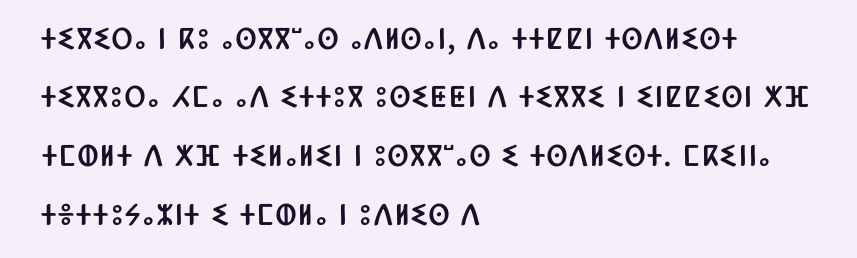ⵜⵉⴳⵉⵔⴰ ⵏ ⴽⵓ ⴰⵙⴳⴳⵯⴰⵙ ⴰⴷⵍⵙⴰⵏ, ⴷⴰ ⵜⵜⵇⵇⵏ ⵜⵙⴷⵍⵉⵙⵜ ⵜⵉⴳⴳⵓⵔⴰ ⵃⵎⴰ ⴰⴷ ⵉⵜⵜⵓⴳ ⵓⵙⵉⵟⵟⵏ ⴷ ⵜⵉⴳⴳⵉ ⵏ ⵉⵏⵇⵇⵉⵙⵏ ⵅⴼ ⵜⵎⵀⵍⵜ ⴷ ⵅⴼ ⵜⵉⵍⴰⵍⵉⵏ ⵏ ⵓⵙⴳⴳⵯⴰⵙ ⵉ ⵜⵙⴷⵍⵉⵙⵜ. ⵎⴽⵉⵏⵏⴰ ⵜⴻⵜⵜⵓⵢⴰⵣⵏⵜ ⵉ ⵜⵎⵀⵍⴰ ⵏ ⵓⴷⵍⵉⵙ ⴷ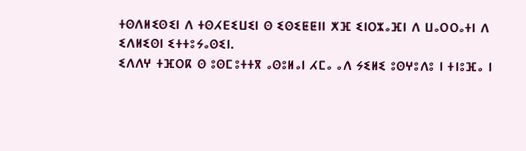ⵜⵙⴷⵍⵉⵙⵉⵏ ⴷ ⵜⵙⵃⴹⵉⵡⵉⵏ ⵙ ⵉⵙⵉⵟⵟⵏⵏ ⵅⴼ ⵉⵏⵔⵣⴰⴼⵏ ⴷ ⵡⴰⵔⵔⴰⵜⵏ ⴷ ⵉⴷⵍⵉⵙⵏ ⵉⵜⵜⵓⵢⴰⵙⵉⵏ.
ⵉⴷⴷⵖ ⵜⴼⵔⴽ ⵙ ⵓⵙⵎⵓⵜⵜⴳ ⴰⵙⵓⵍⴰⵏ ⵃⵎⴰ ⴰⴷ ⵢⵉⵍⵉ ⵓⵙⵖⵓⴷⵓ ⵏ ⵜⵏⵓⴼⴰ ⵏ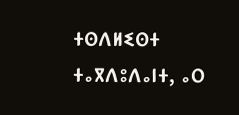ⵜⵙⴷⵍⵉⵙⵜ ⵜⴰⴳⴷⵓⴷⴰⵏⵜ, ⴰⵔ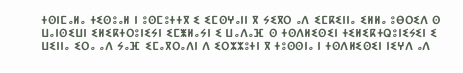ⵜⵙⵏⵎⴰⵍⴰ ⵜⵉⵙⵓⴰⵍ ⵏ ⵓⵙⵎⵓⵜⵜⴳ ⵉ ⵉⵎⵙⵖⴰⵏⵏ ⴳ ⵢⵉⴳⵔ ⴰⴷ ⵉⵎⴽⵉⵏⵏⴰ ⵉⵍⵍⴰ ⵓⴱⵔⵉⴷ ⵙ ⵡⴰⵏⵙⵉⵡⵏ ⵉⵍⵉⴽⵜⵔⵓⵏⵉⵢⵏ ⵉⵎⵥⵍⴰⵢⵏ ⵉ ⵡⴰⴷⴰⴼ ⵙ ⵜⵙⴷⵍⵉⵙⵉⵏ ⵜⵉⵍⵉⴽⵜⵕⵓⵏⵉⵢⵉⵏ ⵉ ⵡⵉⵏⵏⴰ ⵉⵔⴰ ⴰⴷ ⵢⴰⴼ ⵉⵎⴰⴳⵔⴰⴷⵏ ⴷ ⵉⵔⵣⵣⵓⵜⵏ ⴳ ⵜⵓⵙⵙⵏⴰ ⵏ ⵜⵙⴷⵍⵉⵙⵉⵏ ⵏⵉⵖⴷ ⴰⴷ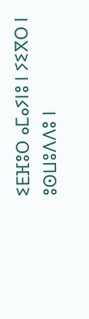ⵉⴹⴼⵓⵔ ⴰⵎⴰⵢⵏⵓ ⵏ ⵢⵉⴳⵔ ⵏ ⵓⵙⵡⵓⴷⴷⵓ ⵏ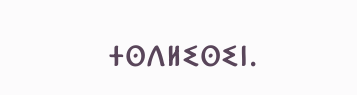ⵜⵙⴷⵍⵉⵙⵉⵏ.